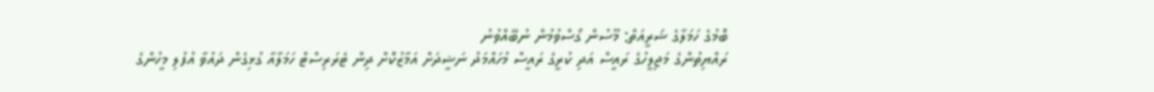ބޮމުގެ ހަމަލާގެ ޝަރީއަތް: މޫސުން ގޯސްވުމުން ނުބޭއްވުނު
ރައްޔިތުންގެ މަޖިލީހުގެ ރައީސް އަދި ކުރީގެ ރައީސް މުހައްމަދު ނަޝީދަށް އަމާޒުކޮށް ދިން ޓެރަރިސްޓް ހަމަލާއާ ގުޅިގެން ދައުވާ އުފުލި މީހުންގެ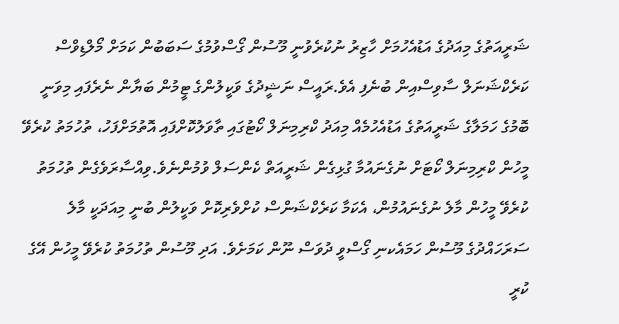ޝަރީއަތުގެ މިއަދުގެ އަޑުއެހުމަށް ހާޒިރު ނުކުރެވުނީ މޫސުން ގޯސްވުމުގެ ސަބަބުން ކަމަށް މޯލްޑިވްސް ކަރެކްޝަނަލް ސާވިސްއިން ބުނެފި އެވެ.ރައީސް ނަޝީދުގެ ވަކީލުންގެ ޓީމުން ބަޔާން ނެރެފައި މިވަނީ ބޮމުގެ ހަމަލާގެ ޝަރީއަތުގެ އަޑުއެހުމެއް މިއަދު ކްރިމިނަލް ކޯޓުގައި ތާވަލުކޮށްފައި އޮތުމަށްފަހު، ތުހުމަތު ކުރެވޭ މީހުން ކްރިމިނަލް ކޯޓަށް ނުގެނައުމާ ގުޅިގެން ޝަރީއަތް ކެންސަލް ވުމުންނެވެ.ވިއްސާރަވެގެން ތުހުމަތު ކުރެވޭ މީހުން މާލެ ނުގެނައުމުން، އެކަމާ ކަރެކްޝަންސް ކުށްވެރިކޮށް ވަކީލުން ބުނީ މިއަދަކީ މާލެ ސަރަހައްދުގެ މޫސުން ހަމައެކނި ގޯސްވީ ދުވަސް ނޫން ކަމަށެވެ. އަދި މޫސުން ތުހުމަތު ކުރެވޭ މީހުން އޭގެ ކުރީ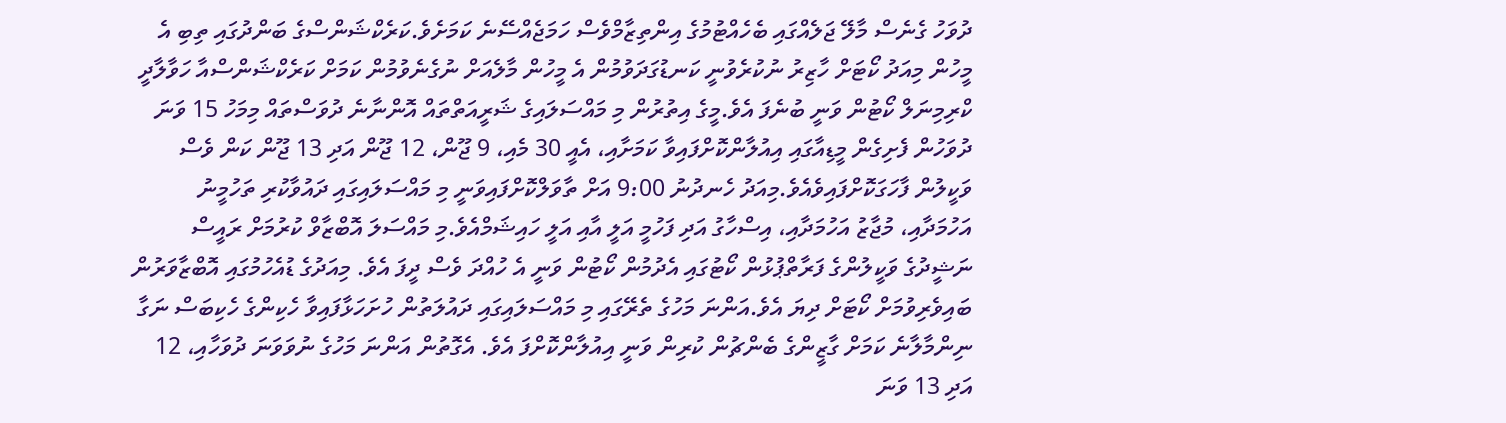ދުވަހު ގެނެސް މާލޭ ޖަލެއްގައި ބެހެއްޓުމުގެ އިންތިޒާމްވެސް ހަމަޖެއްސޭނެ ކަމަށެވެ.ކަރެކްޝަންސްގެ ބަންދުގައި ތިބި އެ މީހުން މިއަދު ކޯޓަށް ހާޒިރު ނުކުރެވުނީ ކަނޑުގަދަވުމުން އެ މީހުން މާލެއަށް ނުގެނެވުމުން ކަމަށް ކަރެކްޝަންސްއާ ހަވާލާދީ ކްރިމިނަލް ކޯޓުން ވަނީ ބުނެފަ އެވެ.މީގެ އިތުރުން މި މައްސަލައިގެ ޝަރީއަތްތައް އޮންނާނެ ދުވަސްތައް މިމަހު 15 ވަނަ ދުވަހުން ފެށިގެން މީޑިއާގައި އިއުލާންކޮށްފައިވާ ކަމަށާއި، އެއީ 30 މެއި، 9 ޖޫން، 12 ޖޫން އަދި 13 ޖޫން ކަން ވެސް ވަކީލުން ފާހަގަކޮށްފައިވެއެވެ.މިއަދު ހެނދުނު 9:00 އަށް ތާވަލްކޮށްފައިވަނީ މި މައްސަލައިގައި ދައުވާކުރި ތަހުމީނު އަހުމަދާއި، މުޖާޒު އަހުމަދާއި، އިސްހާގު އަދި ފަހުމީ އަލީ އާއި އަލީ ހައިޝަމްއެވެ.މި މައްސަލަ އޮބްޒާވް ކުރުމަށް ރައީސް ނަޝީދުގެ ވަކީލުންގެ ފަރާތްޕުޅުން ކޯޓުގައި އެދުމުން ކޯޓުން ވަނީ އެ ހުއްދަ ވެސް ދީފަ އެވެ. މިއަދުގެ ޑުއެހުމުގައި އޮބްޒާވަރުން ބައިވެރިވުމަށް ކޯޓަށް ދިޔަ އެވެ.އަންނަ މަހުގެ ތެރޭގައި މި މައްސަލައިގައި ދައުލަތުން ހުށަހަޅާފައިވާ ހެކިންގެ ހެކިބަސް ނަގާ ނިންމާލާނެ ކަމަށް ގާޒީންގެ ބެންޗުން ކުރިން ވަނީ އިއުލާންކޮށްފަ އެވެ. އެގޮތުން އަންނަ މަހުގެ ނުވަވަނަ ދުވަހާއި، 12 އަދި 13 ވަނަ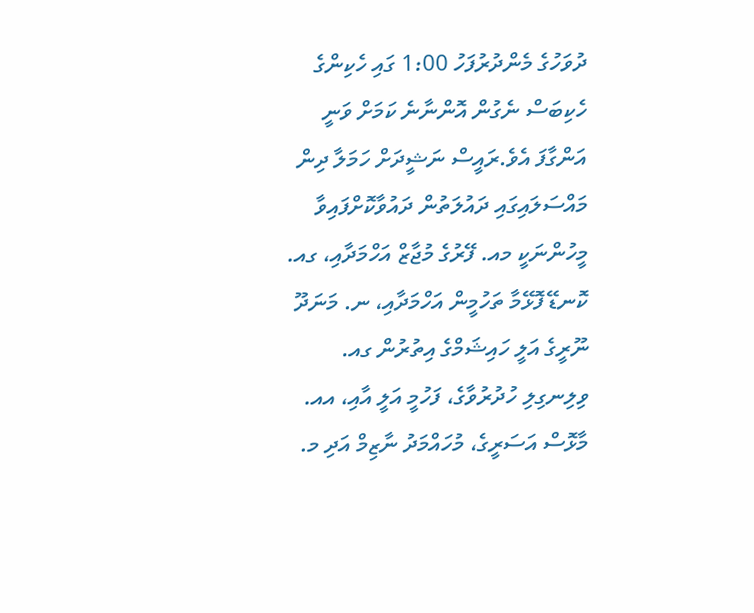ދުވަހުގެ މެންދުރުފަހު 1:00 ގައި ހެކިންގެ ހެކިބަސް ނެގުން އޮންނާނެ ކަމަށް ވަނީ އަންގާފަ އެވެ.ރައީސް ނަޝީދަށް ހަމަލާ ދިން މައްސަލައިގައި ދައުލަތުން ދައުވާކޮށްފައިވާ މީހުންނަކީ މއ. ފޭރުގެ މުޖާޒް އަހްމަދާއި، ގއ. ކޮނޑޭ ފޮޅޭމާ ތަހުމީން އަހްމަދާއި، ނ. މަނަދޫ ނޫރީގެ އަލީ ހައިޝަމްގެ އިތުރުން ގއ. ވިލިނގިލި ހުދުރުވާގެ، ފަހުމީ އަލީ އާއި، އއ. މާޅޮސް އަސަރީގެ، މުހައްމަދު ނާޒިމް އަދި މ.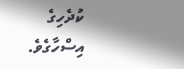ކުދެހިގެ އިސްހާގެވެ.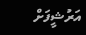އަރުޝީފަށް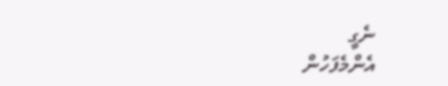ނެގީ
އެންމެފަހުން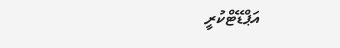އަޕްޑޭޓްކުރީ